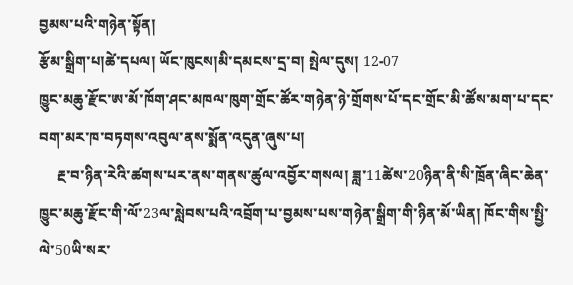བྱམས་པའི་གཉེན་སྟོན།
རྩོམ་སྒྲིག་པ།ཚེ་དཔལ། ཡོང་ཁུངས།མི་དམངས་དྲ་བ། སྤེལ་དུས། 12-07
ཁྱུང་མཆུ་རྫོང་ཨ་མོ་ཁོག་ཤང་མཁལ་ཁུག་གྲོང་ཚོར་གཉེན་ཉེ་གྲོགས་པོ་དང་གྲོང་མི་ཚོས་མག་པ་དང་བག་མར་ཁ་བཏགས་འབུལ་ནས་སྨོན་འདུན་ཞུས་པ།
     རྔ་བ་ཉིན་རེའི་ཚགས་པར་ནས་གནས་ཚུལ་འབྱོར་གསལ། ཟླ་11ཚེས་20ཉིན་ནི་སི་ཁྲོན་ཞིང་ཆེན་ཁྱུང་མཆུ་རྫོང་གི་ལོ་23ལ་སླེབས་པའི་འབྲོག་པ་བྱམས་པས་གཉེན་སྒྲིག་གི་ཉིན་མོ་ཡིན། ཁོང་གིས་སྤྱི་ལེ་50ཡི་སར་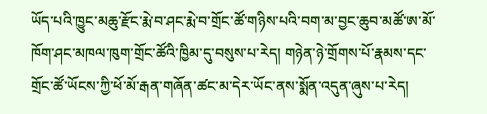ཡོད་པའི་ཁྱུང་མཆུ་རྫོང་རྨེ་བ་ཤང་རྨེ་བ་གྲོང་ཚོ་གཉིས་པའི་བག་མ་བྱང་ཆུབ་མཚོ་ཨ་མོ་ཁོག་ཤང་མཁལ་ཁུག་གྲོང་ཚོའི་ཁྱིམ་དུ་བསུས་པ་རེད། གཉེན་ཉེ་གྲོགས་པོ་རྣམས་དང་གྲོང་ཚོ་ཡོངས་ཀྱི་ཕོ་མོ་རྒན་གཞོན་ཚང་མ་དེར་ཡོང་ནས་སྨོན་འདུན་ཞུས་པ་རེད།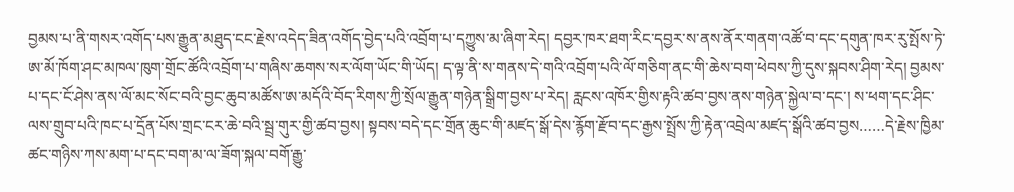བྱམས་པ་ནི་གསར་འགོད་པས་རྒྱུན་མཐུད་ངང་རྗེས་འདེད་ཟིན་འགོད་བྱེད་པའི་འབྲོག་པ་དཀྱུས་མ་ཞིག་རེད། དབྱར་ཁར་ཐག་རིང་དབྱར་ས་ནས་ནོར་གནག་འཚོ་བ་དང་དགུན་ཁར་རུ་སྤོས་ཏེ་ཨ་མོ་ཁོག་ཤང་མཁལ་ཁུག་གྲོང་ཚོའི་འབྲོག་པ་གཞིས་ཆགས་སར་ལོག་ཡོང་གི་ཡོད། ད་ལྟ་ནི་ས་གནས་དེ་གའི་འབྲོག་པའི་ལོ་གཅིག་ནང་གི་ཆེས་བག་ཕེབས་ཀྱི་དུས་སྐབས་ཤིག་རེད། བྱམས་པ་དང་ངོ་ཤེས་ནས་ལོ་མང་སོང་བའི་བྱང་ཆུབ་མཚོས་ཨ་མདོའི་བོད་རིགས་ཀྱི་སྲོལ་རྒྱུན་གཉེན་སྒྲིག་བྱས་པ་རེད། རླངས་འཁོར་གྱིས་རྟའི་ཚབ་བྱས་ནས་གཉེན་སྐྱེལ་བ་དང་། ས་ཕག་དང་ཤིང་ལས་གྲུབ་པའི་ཁང་པ་དྲོན་པོས་གྲང་ངར་ཆེ་བའི་སྦྲ་གུར་གྱི་ཚབ་བྱས། སྟབས་བདེ་དང་གྲོན་ཆུང་གི་མཛད་སྒོ་དེས་རྙོག་རྫོབ་དང་རྒྱས་སྤྲོས་ཀྱི་རྟེན་འབྲེལ་མཛད་སྒོའི་ཚབ་བྱས……དེ་རྗེས་ཁྱིམ་ཚང་གཉིས་ཀས་མག་པ་དང་བག་མ་ལ་ཟོག་སྐལ་བགོ་རྒྱུ་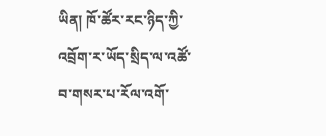ཡིན། ཁོ་ཚོར་རང་ཉིད་ཀྱི་འབྲོག་ར་ཡོད་སྲིད་ལ་འཚོ་བ་གསར་པ་རོལ་འགོ་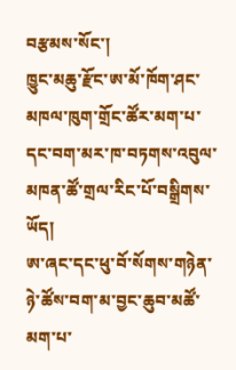བརྩམས་སོང་།
ཁྱུང་མཆུ་རྫོང་ཨ་མོ་ཁོག་ཤང་མཁལ་ཁུག་གྲོང་ཚོར་མག་པ་དང་བག་མར་ཁ་བཏགས་འབུལ་མཁན་ཚོ་གྲལ་རིང་པོ་བསྒྲིགས་ཡོད།
ཨ་ཞང་དང་ཕུ་བོ་སོགས་གཉེན་ཉེ་ཚོས་བག་མ་བྱང་ཆུབ་མཚོ་མག་པ་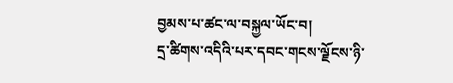བྱམས་པ་ཚང་ལ་བསྐྱལ་ཡོང་བ།
དྲ་ཚིགས་འདིའི་པར་དབང་གངས་ལྗོངས་ཉི་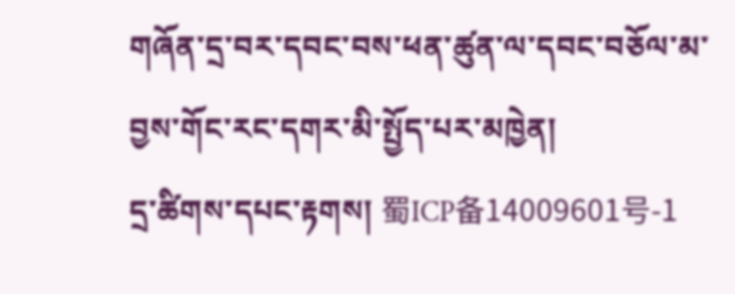གཞོན་དྲ་བར་དབང་བས་ཕན་ཚུན་ལ་དབང་བཅོལ་མ་བྱས་གོང་རང་དགར་མི་སྤྱོད་པར་མཁྱེན།
དྲ་ཚིགས་དཔང་རྟགས། 蜀ICP备14009601号-1